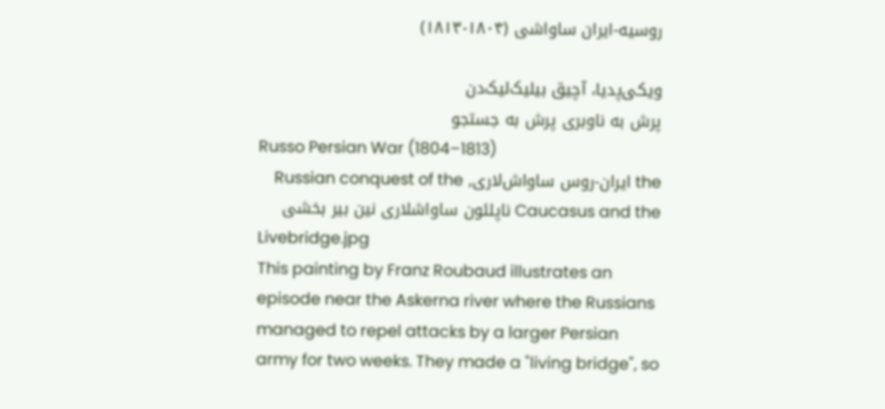روسیه-ایران ساواشی (۱۸۰۴-۱۸۱۳)

ویکی‌پدیا، آچیق بیلیک‌لیک‌دن
پرش به ناوبری پرش به جستجو
Russo Persian War (1804–1813)
the ایران-روس ساواش‌لاری, Russian conquest of the Caucasus and the ناپلئون ساواشلاری نین بیر بخشی
Livebridge.jpg
This painting by Franz Roubaud illustrates an episode near the Askerna river where the Russians managed to repel attacks by a larger Persian army for two weeks. They made a "living bridge", so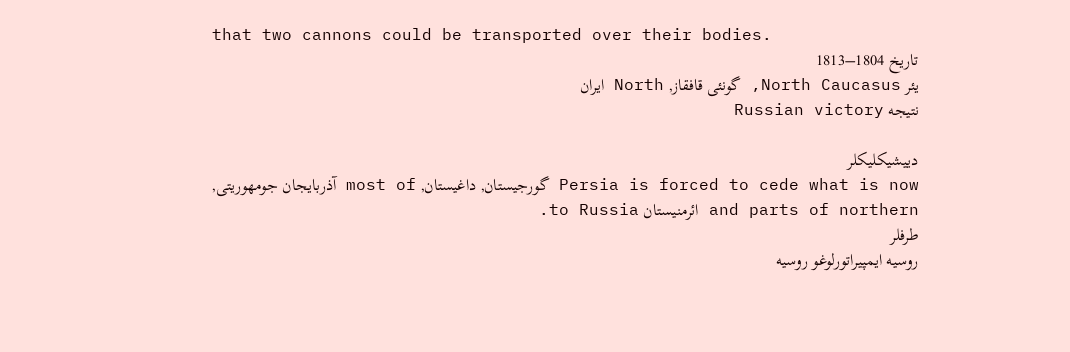that two cannons could be transported over their bodies.
تاریخ 1804–1813
یئر North Caucasus, گونئی قافقاز, North ایران
نتیجه Russian victory

دییشیکلیکلر
Persia is forced to cede what is now گورجیستان, داغیستان, most of آذربایجان جومهوریتی, and parts of northern ائرمنیستان to Russia.
طرفلر
روسیه ایمپیراتورلوغو روسیه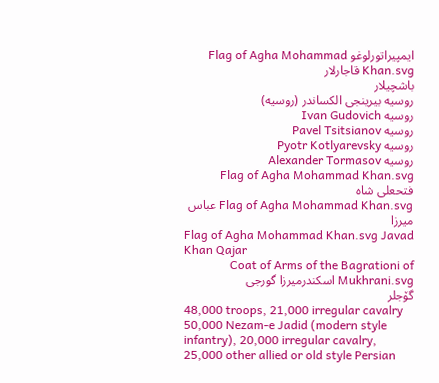ایمپیراتورلوغو Flag of Agha Mohammad Khan.svg قاجارلار
باشچیلار
روسیه بیرینجی الکساندر (روسیه)
روسیه Ivan Gudovich
روسیه Pavel Tsitsianov
روسیه Pyotr Kotlyarevsky
روسیه Alexander Tormasov
Flag of Agha Mohammad Khan.svg فتحعلی شاه
Flag of Agha Mohammad Khan.svg عباس میرزا
Flag of Agha Mohammad Khan.svg Javad Khan Qajar
Coat of Arms of the Bagrationi of Mukhrani.svg اسکندرمیرزا گورجی
گۆجلر
48,000 troops, 21,000 irregular cavalry 50,000 Nezam-e Jadid (modern style infantry), 20,000 irregular cavalry, 25,000 other allied or old style Persian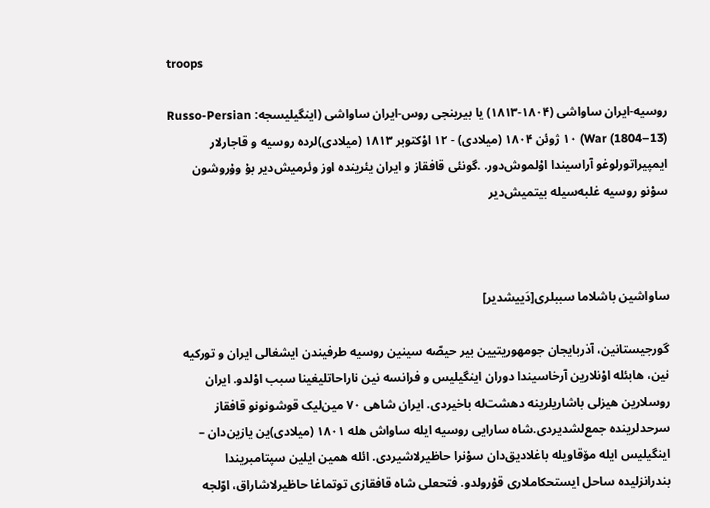troops

روسیه-ایران ساواشی (۱۸۰۴-۱۸۱۳) یا بیرینجی روس-ایران ساواشی (اینگیلیسجه: Russo-Persian War (1804–13)) ۱۰ ژوئن ۱۸۰۴ (میلادی) - ۱۲ اوْکتوبر ۱۸۱۳ (میلادی)لرده روسیه و قاجارلار ایمپیراتورلوغو آراسیندا اوْلموش‌دور. .گونئی قافقاز و ایران یئرینده اوز وئرمیش‌دیر بۇ وۇروشون سوْنو روسیه غلبه‌سیله بیتمیش‌دیر



ساواشین باشلاما سببلری[دَییشدیر]

گورجیستانین، آذربایجان جومهوریتیین بیر حیصّه ‌سینین روسیه طرفیندن ایشغالی ایران و تورکیه نین، هابئله اوْنلارین آرخاسیندا دوران اینگیلیس و فرانسه نین ناراحاتلیغینا سبب اوْلدو. ایران روسلارین هیز‌لی باشاریلرینه دهشت‌له باخیردی. ایران شاهی ۷۰ مین‌لیک قوشونونو قافقاز سرحدلرینده جمع‌لشدیردی.شاه سارایی روسیه ایله ساواش‌ هله ۱۸۰۱ (میلادی)ین یازین‌دان – اینگیلیس ایله مۆقاویله باغلادیق‌دان سوْنرا حاظیرلاشیردی. ائله همین ایلین سپتامبریندا بندرانزلیده ساحل ایستحکاملاری قۇرولدو. فتحعلی شاه قافقازی توتماغا حاظیرلاشاراق، اوّلجه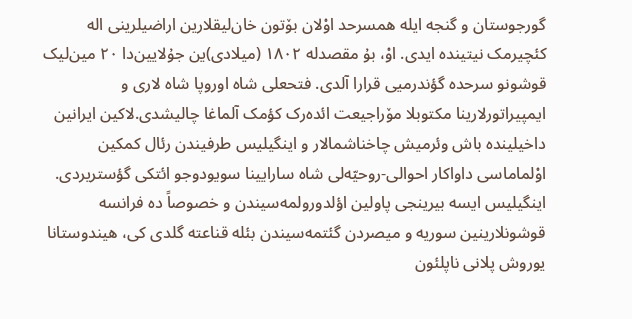گورجوستان و گنجه ایله همسرحد اوْلان بۆتون خان‌لیقلارین اراضیلرینی اله کئچیرمک نیتینده ایدی. اوْ، بۇ مقصدله ۱۸۰۲ (میلادی)ین جۇلایین‌دا ۲۰ مین‌لیک قوشونو سرحده گؤندرمیی قرارا آلدی. فتحعلی شاه اوروپا شاه لاری و ایمپیراتورلارینا مکتوبلا مۆراجیعت ائده‌رک کؤمک آلماغا چالیشدی.لاکین ایرانین داخیلینده باش وئرمیش چاخناشمالار و اینگیلیس طرفیندن رئال کمکین اوْلماماسی داواکار احوالی-روحیّه‌لی شاه سارایینا سویودوجو ائتکی گؤستریردی. اینگیلیس ایسه بیرینجی پاولین اؤلدورولمه‌سیندن و خصوصاً ده فرانسه قوشونلارینین سوریه و میصردن گئتمه‌سیندن بئله قناعته گلدی کی، هیندوستانا یوروش پلانی ناپلئون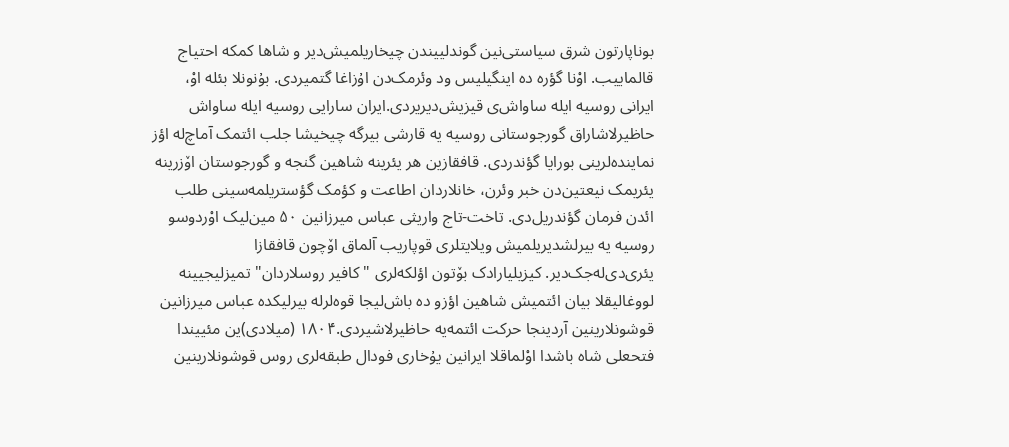بوناپارتون شرق سیاستی‌نین گوندلییندن چیخاریلمیش‌دیر و شاها کمکه احتیاج قالماییب. اوْنا گؤره ده اینگیلیس ود وئرمک‌دن اۇزاغا گتمیردی. بۇنونلا بئله اوْ، ایرانی روسیه ایله ساواش‌ی قیزیش‌دیریردی.ایران سارایی روسیه ایله ساواش‌ حاظیرلاشاراق گورجوستانی روسیه یه قارشی بیرگه چیخیشا جلب ائتمک آماچ‌له اؤز نماینده‌لرینی بورایا گؤندردی. قافقازین هر یئرینه شاهین گنجه و گورجوستان اۆزرینه یئریمک نیعتین‌دن خبر وئرن، خانلاردان اطاعت و کؤمک گؤستریلمه‌سینی طلب ائدن فرمان گؤندریل‌دی. تاخت-تاج واریثی عباس میرزانین ۵۰ مین‌لیک اوْردوسو روسیه یه بیرلشدیریلمیش ویلایتلری قوپاریب آلماق اۆچون قافقازا یئری‌دی‌له‌جک‌دیر. کیزیلیارادک بۆتون اؤلکه‌لری "کافیر روسلاردان" تمیزلیجیینه لووغالیقلا بیان ائتمیش شاهین اؤزو ده باش‌لیجا قوه‌لرله بیرلیکده عباس میرزا‌نین قوشونلارینین آردینجا حرکت ائتمه‌یه حاظیرلاشیردی.۱۸۰۴ (میلادی)ین مئییندا فتحعلی شاه باشدا اوْلماقلا ایرانین یۇخاری فودال طبقه‌لری روس قوشونلارینین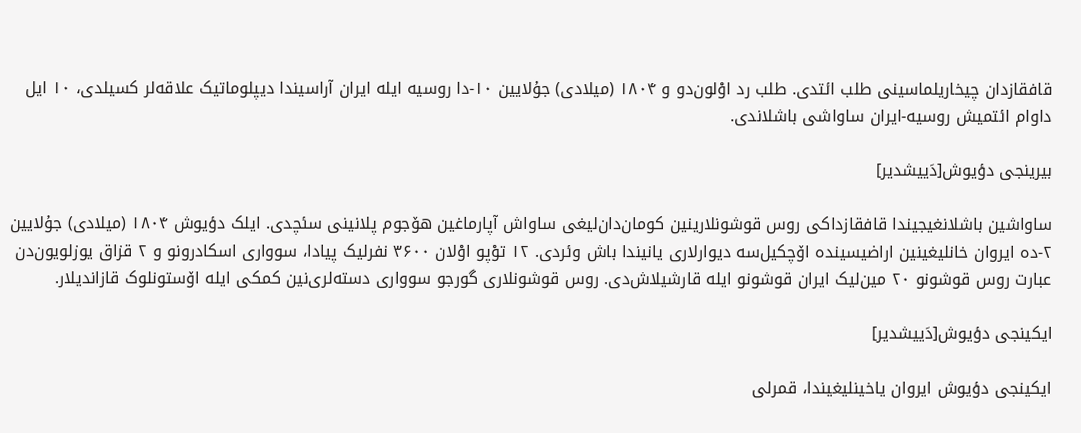قافقازدان چیخاریلماسینی طلب ائتدی. طلب رد اوْلون‌دو و ۱۸۰۴ (میلادی) جۇلایین ۱۰-دا روسیه ایله ایران آراسیندا دیپلوماتیک علاقه‌لر کسیلدی، ۱۰ ایل داوام ائتمیش روسیه-ایران ساواشی باشلاندی.

بیرینجی دؤیوش[دَییشدیر]

ساواشین باشلانغیجیندا قافقازداکی روس قوشونلارینین کومان‌دان‌لیغی ساواش آپارماغین هۆجوم پلانینی سئچدی. ایلک دؤیوش ۱۸۰۴ (میلادی) جۇلایین ۲-ده ایروان خانلیغینین اراضیسینده اۆچکیل‌سه دیوارلاری یانیندا باش وئردی. ۱۲ توْپو اوْلان ۳۶۰۰ نفرلیک پیادا، سوواری اسکادرونو و ۲ قزاق یوزلویون‌دن عبارت روس قوشونو ۲۰ مین‌لیک ایران قوشونو ایله قارشیلاش‌دی. روس قوشونلاری گورجو سوواری دسته‌لری‌نین کمکی ایله اۆستونلوک قازاندیلار.

ایکینجی دؤیوش[دَییشدیر]

ایکینجی دؤیوش ایروان یاخینلیغیندا، قمرلی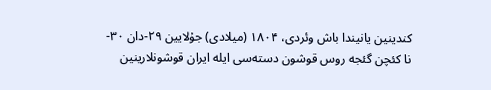کندینین یانیندا باش وئردی، ۱۸۰۴ (میلادی) جۇلایین ۲۹-دان ۳۰-نا کئچن گئجه روس قوشون دسته‌سی ایله ایران قوشونلارینین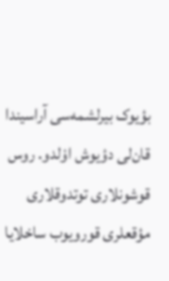بؤیوک بیرلشمه‌سی آراسیندا قان‌لی دؤیوش اوْلدو. روس قوشونلاری توتدوقلاری مؤقعلری قورویوب ساخلایا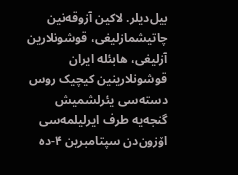بیل‌دیلر. لاکین آزوقه‌نین چاتیشمازلیغی، قوشونلارین آزلیغی، هابئله ایران قوشونلارینین کیچیک روس دسته‌سی یئرلشمیش گنجه‌یه طرف ایرلیلمه‌سی اۆزون‌دن سپتامبرین ۴-ده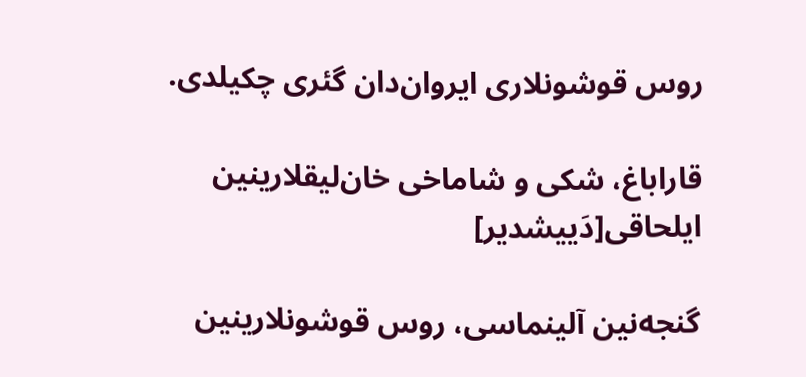روس قوشونلاری ایروان‌دان گئری چکیلدی.

قاراباغ، شکی و شاماخی خان‌لیقلارینین ایلحاقی[دَییشدیر]

گنجه‌نین آلینماسی، روس قوشونلارینین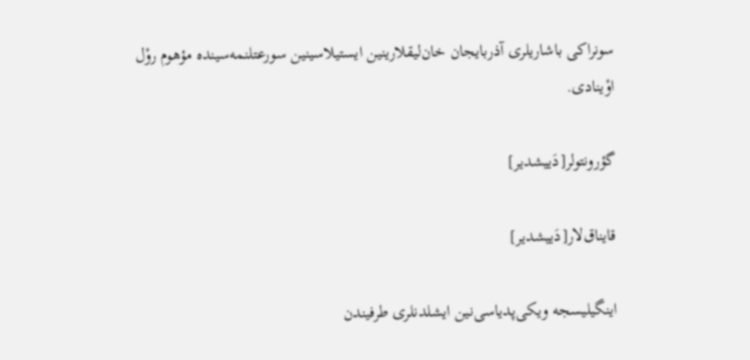سونراکی باشاریلری آذربایجان خان‌لیقلارینین ایستیلاسینین سورعتلنمه‌سینده مؤهوم روْل اوْینادی.

گؤرونتولر[دَییشدیر]

قایناق‌لار[دَییشدیر]

اینگیلیسجه ویکی‌پدیاسی‌نین ایشلدنلری طرفیندن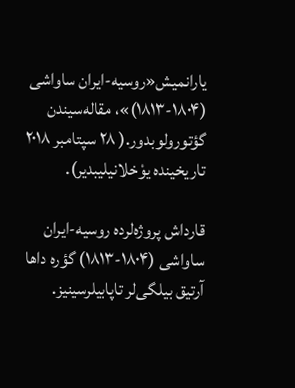یارانمیش«روسیه-ایران ساواشی (۱۸۰۴-۱۸۱۳)»، مقاله‌سیندن گؤتورولوبدور.( ۲۸ سپتامبر ۲۰۱۸ تاریخینده یوْخلانیلیبدیر).

قارداش پروژه‌لرده روسیه-ایران ساواشی (۱۸۰۴-۱۸۱۳) گؤره داها آرتیق بیلگی‌لر تاپابیلرسینیز.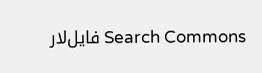Search Commons فایل‌لار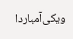ویکی‌آمباردا